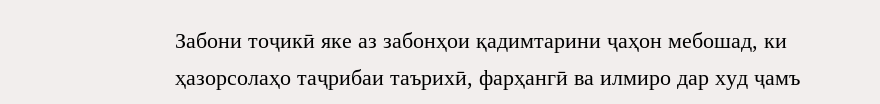Забони тоҷикӣ яке аз забонҳои қадимтарини ҷаҳон мебошад, ки ҳазорсолаҳо таҷрибаи таърихӣ, фарҳангӣ ва илмиро дар худ ҷамъ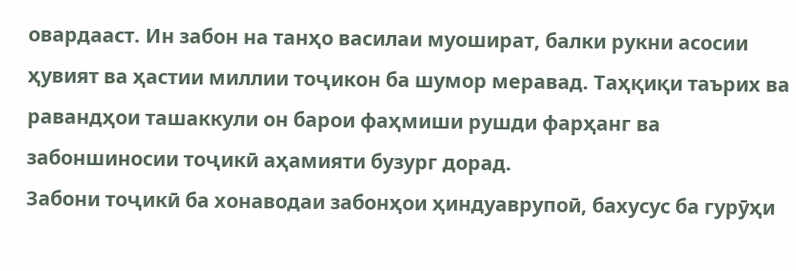овардааст. Ин забон на танҳо василаи муошират, балки рукни асосии ҳувият ва ҳастии миллии тоҷикон ба шумор меравад. Таҳқиқи таърих ва равандҳои ташаккули он барои фаҳмиши рушди фарҳанг ва забоншиносии тоҷикӣ аҳамияти бузург дорад.
Забони тоҷикӣ ба хонаводаи забонҳои ҳиндуаврупоӣ, бахусус ба гурӯҳи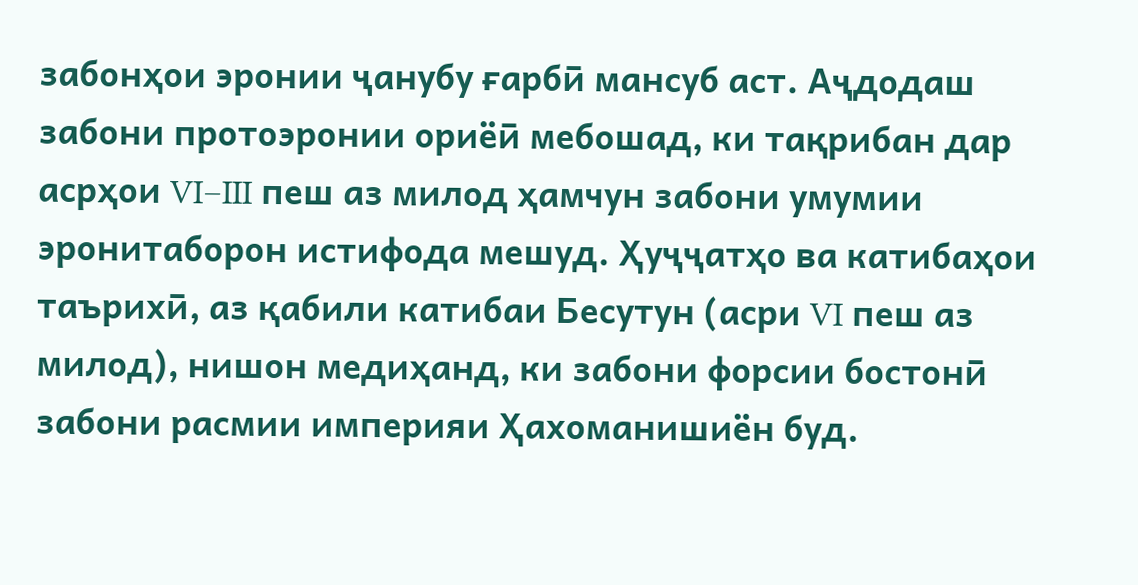забонҳои эронии ҷанубу ғарбӣ мансуб аст. Аҷдодаш забони протоэронии ориёӣ мебошад, ки тақрибан дар асрҳои VI–III пеш аз милод ҳамчун забони умумии эронитаборон истифода мешуд. Ҳуҷҷатҳо ва катибаҳои таърихӣ, аз қабили катибаи Бесутун (асри VI пеш аз милод), нишон медиҳанд, ки забони форсии бостонӣ забони расмии империяи Ҳахоманишиён буд.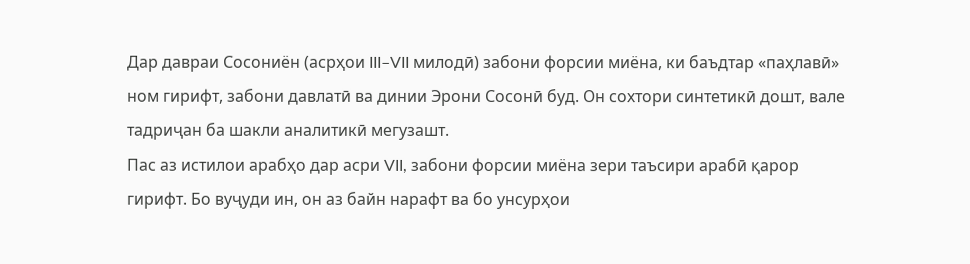Дар давраи Сосониён (асрҳои III–VII милодӣ) забони форсии миёна, ки баъдтар «паҳлавӣ» ном гирифт, забони давлатӣ ва динии Эрони Сосонӣ буд. Он сохтори синтетикӣ дошт, вале тадриҷан ба шакли аналитикӣ мегузашт.
Пас аз истилои арабҳо дар асри VII, забони форсии миёна зери таъсири арабӣ қарор гирифт. Бо вуҷуди ин, он аз байн нарафт ва бо унсурҳои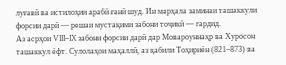луғавӣ ва истилоҳии арабӣ ғанӣ шуд. Ин марҳала заминаи ташаккули форсии дарӣ — решаи мустақими забони тоҷикӣ — гардид.
Аз асрҳои VIII–IX забони форсии дарӣ дар Мовароуннаҳр ва Хуросон ташаккул ёфт. Сулолаҳои маҳаллӣ, аз қабили Тоҳириён (821–873) ва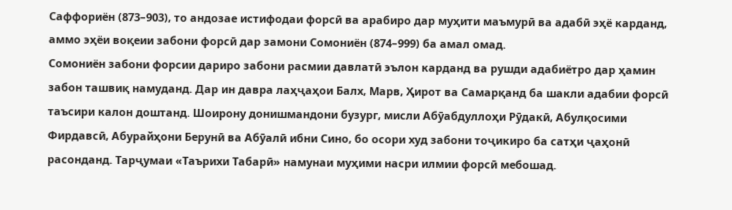Саффориён (873–903), то андозае истифодаи форсӣ ва арабиро дар муҳити маъмурӣ ва адабӣ эҳё карданд, аммо эҳёи воқеии забони форсӣ дар замони Сомониён (874–999) ба амал омад.
Сомониён забони форсии дариро забони расмии давлатӣ эълон карданд ва рушди адабиётро дар ҳамин забон ташвиқ намуданд. Дар ин давра лаҳҷаҳои Балх, Марв, Ҳирот ва Самарқанд ба шакли адабии форсӣ таъсири калон доштанд. Шоирону донишмандони бузург, мисли Абӯабдуллоҳи Рӯдакӣ, Абулқосими Фирдавсӣ, Абурайҳони Берунӣ ва Абӯалӣ ибни Сино, бо осори худ забони тоҷикиро ба сатҳи ҷаҳонӣ расонданд. Тарҷумаи «Таърихи Табарӣ» намунаи муҳими насри илмии форсӣ мебошад.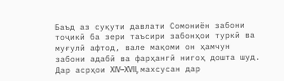Баъд аз суқути давлати Сомониён забони тоҷикӣ ба зери таъсири забонҳои туркӣ ва муғулӣ афтод, вале мақоми он ҳамчун забони адабӣ ва фарҳангӣ нигоҳ дошта шуд. Дар асрҳои XIV–XVII, махсусан дар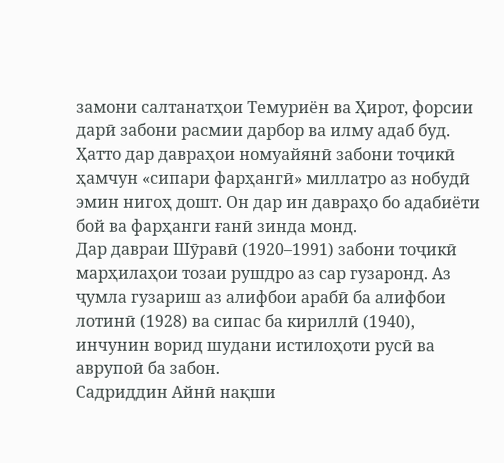замони салтанатҳои Темуриён ва Ҳирот, форсии дарӣ забони расмии дарбор ва илму адаб буд.
Ҳатто дар давраҳои номуайянӣ забони тоҷикӣ ҳамчун «сипари фарҳангӣ» миллатро аз нобудӣ эмин нигоҳ дошт. Он дар ин давраҳо бо адабиёти бой ва фарҳанги ғанӣ зинда монд.
Дар давраи Шӯравӣ (1920–1991) забони тоҷикӣ марҳилаҳои тозаи рушдро аз сар гузаронд. Аз ҷумла гузариш аз алифбои арабӣ ба алифбои лотинӣ (1928) ва сипас ба кириллӣ (1940), инчунин ворид шудани истилоҳоти русӣ ва аврупоӣ ба забон.
Садриддин Айнӣ нақши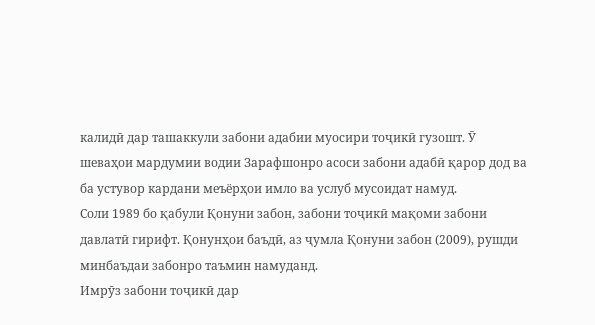калидӣ дар ташаккули забони адабии муосири тоҷикӣ гузошт. Ӯ шеваҳои мардумии водии Зарафшонро асоси забони адабӣ қарор дод ва ба устувор кардани меъёрҳои имло ва услуб мусоидат намуд.
Соли 1989 бо қабули Қонуни забон, забони тоҷикӣ мақоми забони давлатӣ гирифт. Қонунҳои баъдӣ, аз ҷумла Қонуни забон (2009), рушди минбаъдаи забонро таъмин намуданд.
Имрӯз забони тоҷикӣ дар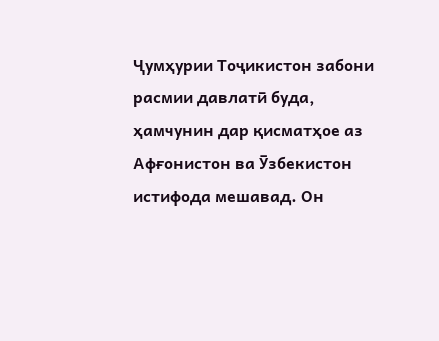Ҷумҳурии Тоҷикистон забони расмии давлатӣ буда, ҳамчунин дар қисматҳое аз Афғонистон ва Ӯзбекистон истифода мешавад. Он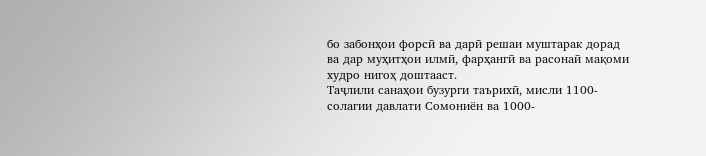бо забонҳои форсӣ ва дарӣ решаи муштарак дорад ва дар муҳитҳои илмӣ, фарҳангӣ ва расонаӣ мақоми худро нигоҳ доштааст.
Таҷлили санаҳои бузурги таърихӣ, мисли 1100-солагии давлати Сомониён ва 1000-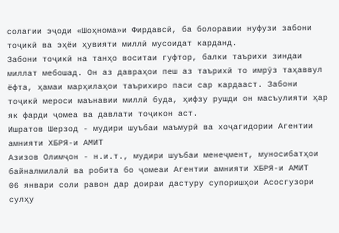солагии эҷоди «Шоҳнома»и Фирдавсӣ, ба болоравии нуфузи забони тоҷикӣ ва эҳёи ҳувияти миллӣ мусоидат карданд.
Забони тоҷикӣ на танҳо воситаи гуфтор, балки таърихи зиндаи миллат мебошад. Он аз давраҳои пеш аз таърихӣ то имрӯз таҳаввул ёфта, ҳамаи марҳилаҳои таърихиро паси сар кардааст. Забони тоҷикӣ мероси маънавии миллӣ буда, ҳифзу рушди он масъулияти ҳар як фарди ҷомеа ва давлати тоҷикон аст.
Ишратов Шерзод - мудири шуъбаи маъмурӣ ва хоҷагидории Агентии амнияти ХБРЯ-и АМИТ
Азизов Олимҷон - н.и.т., мудири шуъбаи менеҷмент, муносибатҳои байналмилалӣ ва робита бо ҷомеаи Агентии амнияти ХБРЯ-и АМИТ
06 январи соли равон дар доираи дастуру супоришҳои Асосгузори сулҳу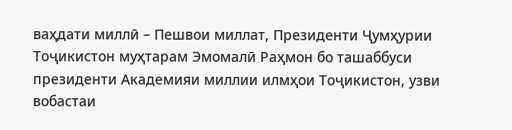ваҳдати миллӣ – Пешвои миллат, Президенти Ҷумҳурии Тоҷикистон муҳтарам Эмомалӣ Раҳмон бо ташаббуси президенти Академияи миллии илмҳои Тоҷикистон, узви вобастаи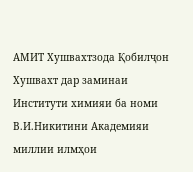АМИТ Хушвахтзода Қобилҷон Хушвахт дар заминаи Институти химияи ба номи В.И.Никитини Академияи миллии илмҳои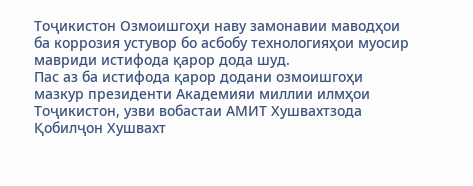Тоҷикистон Озмоишгоҳи наву замонавии маводҳои ба коррозия устувор бо асбобу технологияҳои муосир мавриди истифода қарор дода шуд.
Пас аз ба истифода қарор додани озмоишгоҳи мазкур президенти Академияи миллии илмҳои Тоҷикистон, узви вобастаи АМИТ Хушвахтзода Қобилҷон Хушвахт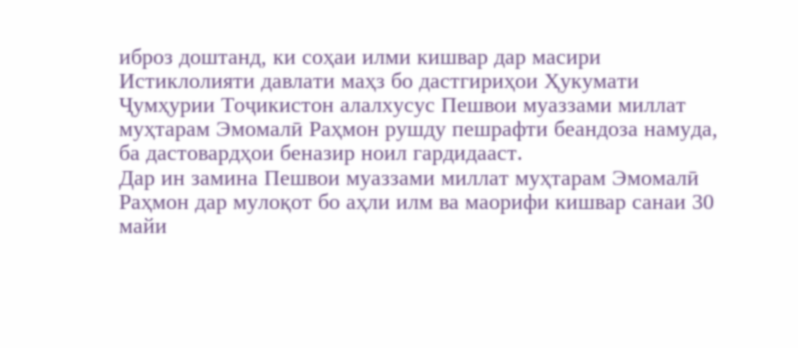иброз доштанд, ки соҳаи илми кишвар дар масири Истиклолияти давлати маҳз бо дастгириҳои Ҳукумати Ҷумҳурии Тоҷикистон алалхусус Пешвои муаззами миллат муҳтарам Эмомалӣ Раҳмон рушду пешрафти беандоза намуда, ба дастовардҳои беназир ноил гардидааст.
Дар ин замина Пешвои муаззами миллат муҳтарам Эмомалӣ Раҳмон дар мулоқот бо аҳли илм ва маорифи кишвар санаи 30 майи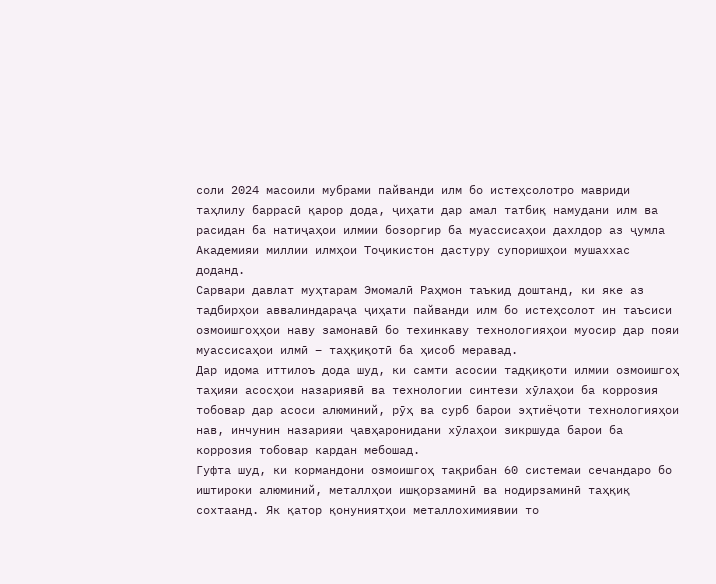соли 2024 масоили мубрами пайванди илм бо истеҳсолотро мавриди таҳлилу баррасӣ қарор дода, ҷиҳати дар амал татбиқ намудани илм ва расидан ба натиҷаҳои илмии бозоргир ба муассисаҳои дахлдор аз ҷумла Академияи миллии илмҳои Тоҷикистон дастуру супоришҳои мушаххас доданд.
Сарвари давлат муҳтарам Эмомалӣ Раҳмон таъкид доштанд, ки яке аз тадбирҳои аввалиндараҷа ҷиҳати пайванди илм бо истеҳсолот ин таъсиси озмоишгоҳҳои наву замонавӣ бо техинкаву технологияҳои муосир дар пояи муассисаҳои илмӣ – таҳқиқотӣ ба ҳисоб меравад.
Дар идома иттилоъ дода шуд, ки самти асосии тадқиқоти илмии озмоишгоҳ таҳияи асосҳои назариявӣ ва технологии синтези хӯлаҳои ба коррозия тобовар дар асоси алюминий, рӯҳ ва сурб барои эҳтиёҷоти технологияҳои нав, инчунин назарияи ҷавҳаронидани хӯлаҳои зикршуда барои ба коррозия тобовар кардан мебошад.
Гуфта шуд, ки кормандони озмоишгоҳ тақрибан 60 системаи сечандаро бо иштироки алюминий, металлҳои ишқорзаминӣ ва нодирзаминӣ таҳқиқ сохтаанд. Як қатор қонуниятҳои металлохимиявии то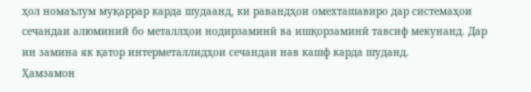ҳол номаълум муқаррар карда шудаанд, ки равандҳои омехташавиро дар системаҳои сечандаи алюминий бо металлҳои нодирзаминӣ ва ишқорзаминӣ тавсиф мекунанд. Дар ин замина як қатор интерметаллидҳои сечандаи нав кашф карда шуданд.
Ҳамзамон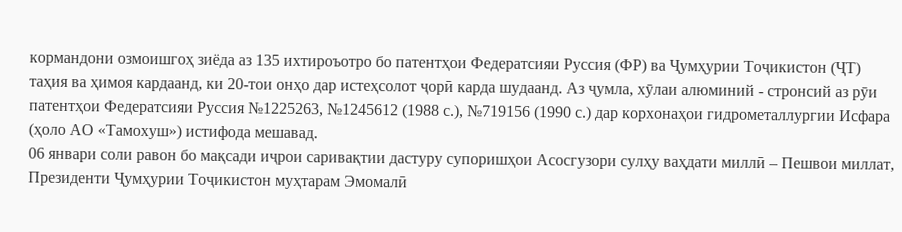кормандони озмоишгоҳ зиёда аз 135 ихтироъотро бо патентҳои Федератсияи Руссия (ФР) ва Ҷумҳурии Тоҷикистон (ҶТ) таҳия ва ҳимоя кардаанд, ки 20-тои онҳо дар истеҳсолот ҷорӣ карда шудаанд. Аз ҷумла, хӯлаи алюминий - стронсий аз рӯи патентҳои Федератсияи Руссия №1225263, №1245612 (1988 с.), №719156 (1990 с.) дар корхонаҳои гидрометаллургии Исфара (ҳоло АО «Тамохуш») истифода мешавад.
06 январи соли равон бо мақсади иҷрои саривақтии дастуру супоришҳои Асосгузори сулҳу ваҳдати миллӣ – Пешвои миллат, Президенти Ҷумҳурии Тоҷикистон муҳтарам Эмомалӣ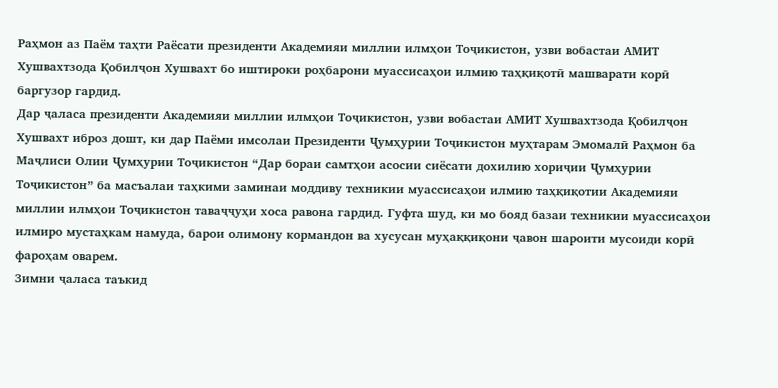Раҳмон аз Паём таҳти Раёсати президенти Академияи миллии илмҳои Тоҷикистон, узви вобастаи АМИТ Хушвахтзода Қобилҷон Хушвахт бо иштироки роҳбарони муассисаҳои илмию таҳқиқотӣ машварати корӣ баргузор гардид.
Дар ҷаласа президенти Академияи миллии илмҳои Тоҷикистон, узви вобастаи АМИТ Хушвахтзода Қобилҷон Хушвахт иброз дошт, ки дар Паёми имсолаи Президенти Ҷумҳурии Тоҷикистон муҳтарам Эмомалӣ Раҳмон ба Маҷлиси Олии Ҷумҳурии Тоҷикистон “Дар бораи самтҳои асосии сиёсати дохилию хориҷии Ҷумҳурии Тоҷикистон” ба масъалаи таҳкими заминаи моддиву техникии муассисаҳои илмию таҳқиқотии Академияи миллии илмҳои Тоҷикистон таваҷҷуҳи хоса равона гардид. Гуфта шуд, ки мо бояд базаи техникии муассисаҳои илмиро мустаҳкам намуда, барои олимону кормандон ва хусусан муҳаққиқони ҷавон шароити мусоиди корӣ фароҳам оварем.
Зимни ҷаласа таъкид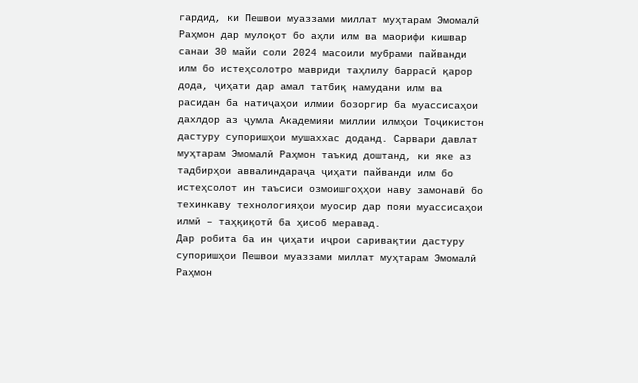гардид, ки Пешвои муаззами миллат муҳтарам Эмомалӣ Раҳмон дар мулоқот бо аҳли илм ва маорифи кишвар санаи 30 майи соли 2024 масоили мубрами пайванди илм бо истеҳсолотро мавриди таҳлилу баррасӣ қарор дода, ҷиҳати дар амал татбиқ намудани илм ва расидан ба натиҷаҳои илмии бозоргир ба муассисаҳои дахлдор аз ҷумла Академияи миллии илмҳои Тоҷикистон дастуру супоришҳои мушаххас доданд. Сарвари давлат муҳтарам Эмомалӣ Раҳмон таъкид доштанд, ки яке аз тадбирҳои аввалиндараҷа ҷиҳати пайванди илм бо истеҳсолот ин таъсиси озмоишгоҳҳои наву замонавӣ бо техинкаву технологияҳои муосир дар пояи муассисаҳои илмӣ – таҳқиқотӣ ба ҳисоб меравад.
Дар робита ба ин ҷиҳати иҷрои саривақтии дастуру супоришҳои Пешвои муаззами миллат муҳтарам Эмомалӣ Раҳмон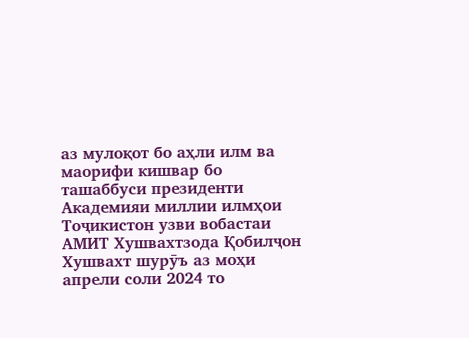аз мулоқот бо аҳли илм ва маорифи кишвар бо ташаббуси президенти Академияи миллии илмҳои Тоҷикистон узви вобастаи АМИТ Хушвахтзода Қобилҷон Хушвахт шурӯъ аз моҳи апрели соли 2024 то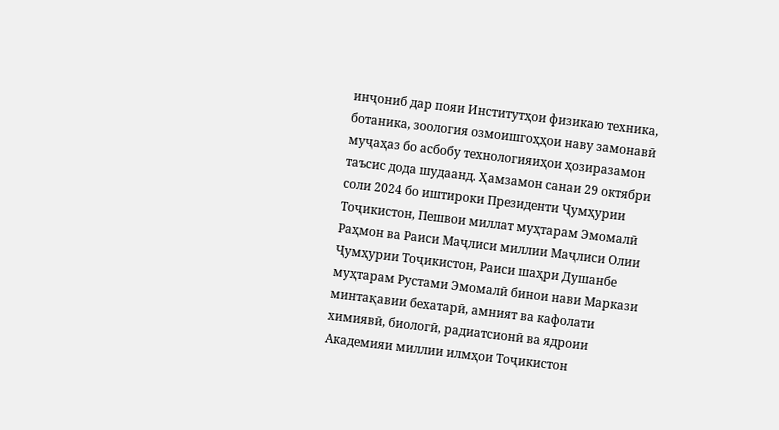инҷониб дар пояи Институтҳои физикаю техника, ботаника, зоология озмоишгоҳҳои наву замонавӣ муҷаҳаз бо асбобу технологияиҳои ҳозиразамон таъсис дода шудаанд. Ҳамзамон санаи 29 октябри соли 2024 бо иштироки Президенти Ҷумҳурии Тоҷикистон, Пешвои миллат муҳтарам Эмомалӣ Раҳмон ва Раиси Маҷлиси миллии Маҷлиси Олии Ҷумҳурии Тоҷикистон, Раиси шаҳри Душанбе муҳтарам Рустами Эмомалӣ бинои нави Маркази минтақавии бехатарӣ, амният ва кафолати химиявӣ, биологӣ, радиатсионӣ ва ядроии Академияи миллии илмҳои Тоҷикистон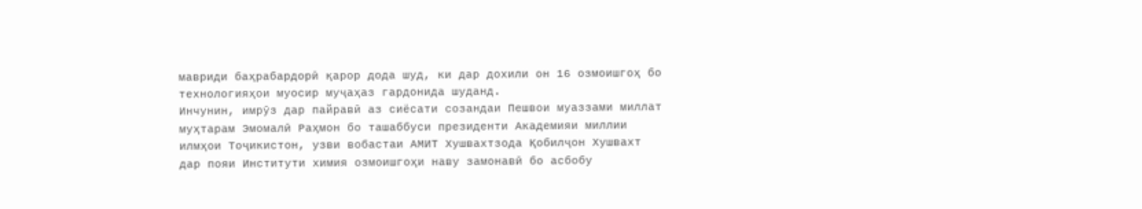мавриди баҳрабардорӣ қарор дода шуд, ки дар дохили он 16 озмоишгоҳ бо технологияҳои муосир муҷаҳаз гардонида шуданд.
Инчунин, имрӯз дар пайравӣ аз сиёсати созандаи Пешвои муаззами миллат муҳтарам Эмомалӣ Раҳмон бо ташаббуси президенти Академияи миллии илмҳои Тоҷикистон, узви вобастаи АМИТ Хушвахтзода Қобилҷон Хушвахт дар пояи Институти химия озмоишгоҳи наву замонавӣ бо асбобу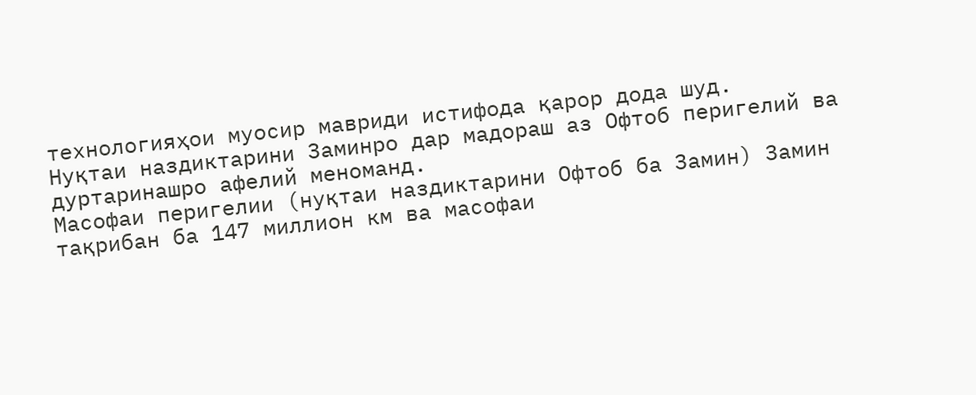технологияҳои муосир мавриди истифода қарор дода шуд.
Нуқтаи наздиктарини Заминро дар мадораш аз Офтоб перигелий ва дуртаринашро афелий меноманд.
Масофаи перигелии (нуқтаи наздиктарини Офтоб ба Замин) Замин тақрибан ба 147 миллион км ва масофаи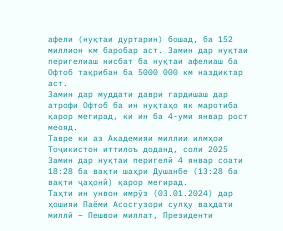афели (нуқтаи дуртарин) бошад, ба 152 миллион км баробар аст. Замин дар нуқтаи перигелиаш нисбат ба нуқтаи афелиаш ба Офтоб тақрибан ба 5000 000 км наздиктар аст.
Замин дар муддати даври гардишаш дар атрофи Офтоб ба ин нуқтаҳо як маротиба қарор мегирад, ки ин ба 4-уми январ рост меояд.
Тавре ки аз Академияи миллии илмҳои Тоҷикистон иттилоъ доданд, соли 2025 Замин дар нуқтаи перигелӣ 4 январ соати 18:28 ба вақти шаҳри Душанбе (13:28 ба вақти ҷаҳонӣ) қарор мегирад.
Таҳти ин унвон имрӯз (03.01.2024) дар ҳошияи Паёми Асосгузори сулҳу ваҳдати миллӣ – Пешвои миллат, Президенти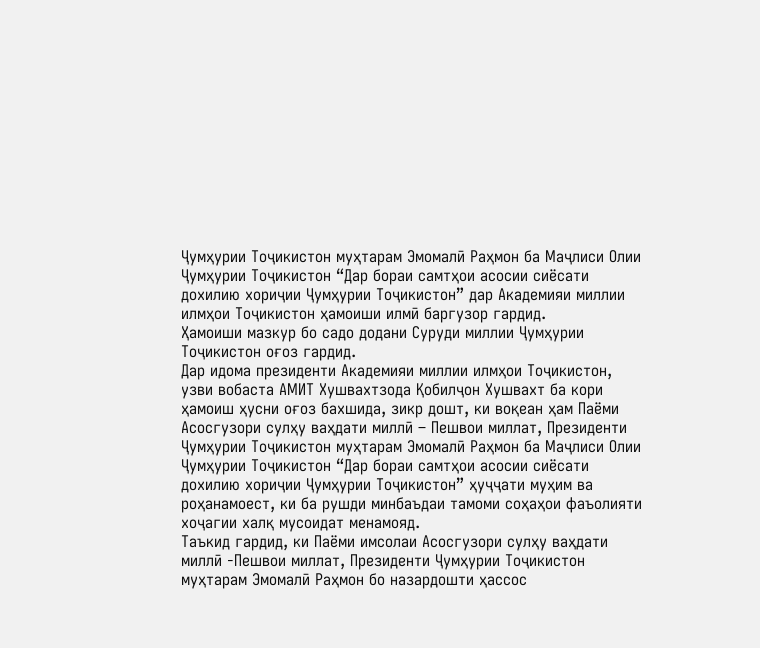Ҷумҳурии Тоҷикистон муҳтарам Эмомалӣ Раҳмон ба Маҷлиси Олии Ҷумҳурии Тоҷикистон “Дар бораи самтҳои асосии сиёсати дохилию хориҷии Ҷумҳурии Тоҷикистон” дар Академияи миллии илмҳои Тоҷикистон ҳамоиши илмӣ баргузор гардид.
Ҳамоиши мазкур бо садо додани Суруди миллии Ҷумҳурии Тоҷикистон оғоз гардид.
Дар идома президенти Академияи миллии илмҳои Тоҷикистон, узви вобаста АМИТ Хушвахтзода Қобилҷон Хушвахт ба кори ҳамоиш ҳусни оғоз бахшида, зикр дошт, ки воқеан ҳам Паёми Асосгузори сулҳу ваҳдати миллӣ – Пешвои миллат, Президенти Ҷумҳурии Тоҷикистон муҳтарам Эмомалӣ Раҳмон ба Маҷлиси Олии Ҷумҳурии Тоҷикистон “Дар бораи самтҳои асосии сиёсати дохилию хориҷии Ҷумҳурии Тоҷикистон” ҳуҷҷати муҳим ва роҳанамоест, ки ба рушди минбаъдаи тамоми соҳаҳои фаъолияти хоҷагии халқ мусоидат менамояд.
Таъкид гардид, ки Паёми имсолаи Асосгузори сулҳу ваҳдати миллӣ -Пешвои миллат, Президенти Ҷумҳурии Тоҷикистон муҳтарам Эмомалӣ Раҳмон бо назардошти ҳассос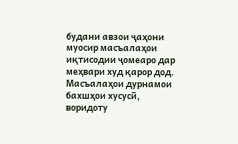будани авзои ҷаҳони муосир масъалаҳои иқтисодии ҷомеаро дар меҳвари худ қарор дод.
Масъалаҳои дурнамои бахшҳои хусусӣ, воридоту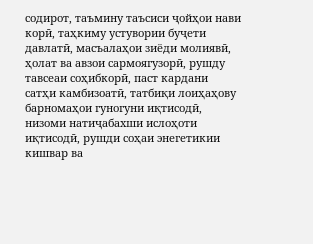содирот, таъмину таъсиси ҷойҳои нави корӣ, таҳкиму устувории буҷети давлатӣ, масъалаҳои зиёди молиявӣ, ҳолат ва авзои сармоягузорӣ, рушду тавсеаи соҳибкорӣ, паст кардани сатҳи камбизоатӣ, татбиқи лоиҳаҳову барномаҳои гуногуни иқтисодӣ, низоми натиҷабахши ислоҳоти иқтисодӣ, рушди соҳаи энегетикии кишвар ва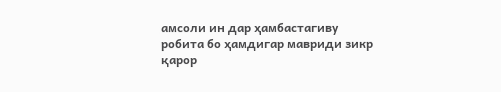амсоли ин дар ҳамбастагиву робита бо ҳамдигар мавриди зикр қарор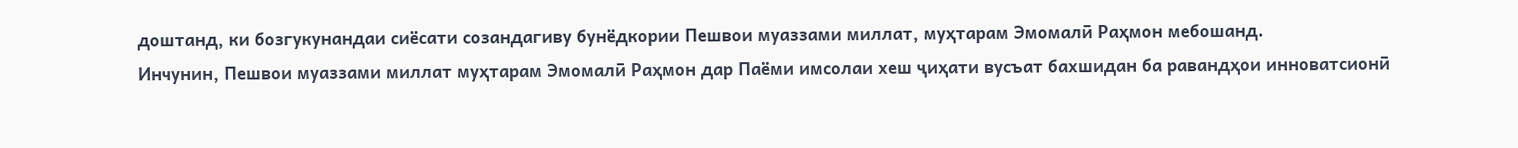доштанд, ки бозгукунандаи сиёсати созандагиву бунёдкории Пешвои муаззами миллат, муҳтарам Эмомалӣ Раҳмон мебошанд.
Инчунин, Пешвои муаззами миллат муҳтарам Эмомалӣ Раҳмон дар Паёми имсолаи хеш ҷиҳати вусъат бахшидан ба равандҳои инноватсионӣ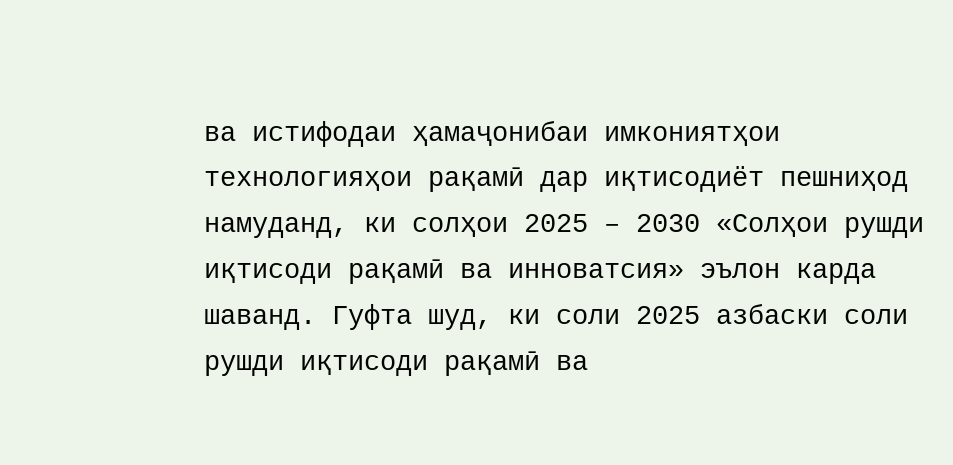ва истифодаи ҳамаҷонибаи имкониятҳои технологияҳои рақамӣ дар иқтисодиёт пешниҳод намуданд, ки солҳои 2025 – 2030 «Солҳои рушди иқтисоди рақамӣ ва инноватсия» эълон карда шаванд. Гуфта шуд, ки соли 2025 азбаски соли рушди иқтисоди рақамӣ ва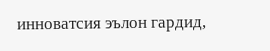инноватсия эълон гардид,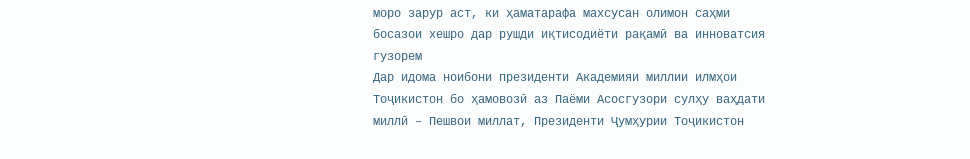моро зарур аст, ки ҳаматарафа махсусан олимон саҳми босазои хешро дар рушди иқтисодиёти рақамӣ ва инноватсия гузорем
Дар идома ноибони президенти Академияи миллии илмҳои Тоҷикистон бо ҳамовозӣ аз Паёми Асосгузори сулҳу ваҳдати миллӣ – Пешвои миллат, Президенти Ҷумҳурии Тоҷикистон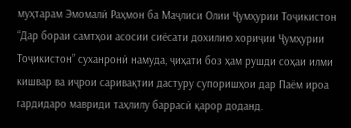муҳтарам Эмомалӣ Раҳмон ба Маҷлиси Олии Ҷумҳурии Тоҷикистон “Дар бораи самтҳои асосии сиёсати дохилию хориҷии Ҷумҳурии Тоҷикистон” суханронӣ намуда, ҷиҳати боз ҳам рушди соҳаи илми кишвар ва иҷрои саривақтии дастуру супоришҳои дар Паём ироа гардидаро мавриди таҳлилу баррасӣ қарор доданд.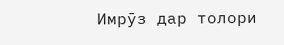Имрӯз дар толори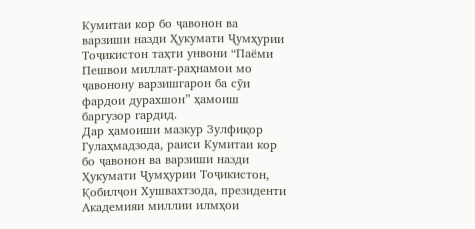Кумитаи кор бо ҷавонон ва варзиши назди Ҳукумати Ҷумҳурии Тоҷикистон таҳти унвони “Паёми Пешвои миллат-раҳнамои мо ҷавонону варзишгарон ба сӯи фардои дурахшон” ҳамоиш баргузор гардид.
Дар ҳамоиши мазкур Зулфиқор Гулаҳмадзода, раиси Кумитаи кор бо ҷавонон ва варзиши назди Ҳукумати Ҷумҳурии Тоҷикистон, Қобилҷон Хушвахтзода, президенти Академияи миллии илмҳои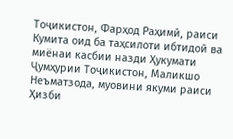Тоҷикистон, Фарҳод Раҳимӣ, раиси Кумита оид ба таҳсилоти ибтидоӣ ва миёнаи касбии назди Ҳукумати Ҷумҳурии Тоҷикистон, Маликшо Неъматзода, муовини якуми раиси Ҳизби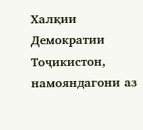Халқии Демократии Тоҷикистон, намояндагони аз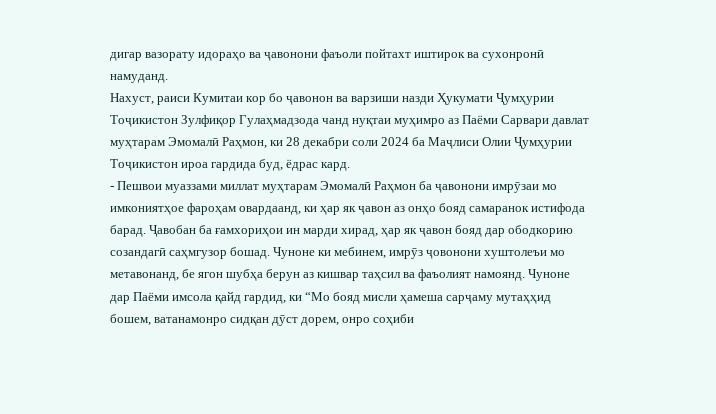дигар вазорату идораҳо ва ҷавонони фаъоли пойтахт иштирок ва сухонронӣ намуданд.
Нахуст, раиси Кумитаи кор бо ҷавонон ва варзиши назди Ҳукумати Ҷумҳурии Тоҷикистон Зулфиқор Гулаҳмадзода чанд нуқтаи муҳимро аз Паёми Сарвари давлат муҳтарам Эмомалӣ Раҳмон, ки 28 декабри соли 2024 ба Маҷлиси Олии Ҷумҳурии Тоҷикистон ироа гардида буд, ёдрас кард.
- Пешвои муаззами миллат муҳтарам Эмомалӣ Раҳмон ба ҷавонони имрӯзаи мо имкониятҳое фароҳам овардаанд, ки ҳар як ҷавон аз онҳо бояд самаранок истифода барад. Ҷавобан ба ғамхориҳои ин марди хирад, ҳар як ҷавон бояд дар ободкорию созандагӣ саҳмгузор бошад. Чуноне ки мебинем, имрӯз ҷовонони хуштолеъи мо метавонанд, бе ягон шубҳа берун аз кишвар таҳсил ва фаъолият намоянд. Чуноне дар Паёми имсола қайд гардид, ки “Мо бояд мисли ҳамеша сарҷаму мутаҳҳид бошем, ватанамонро сидқан дӯст дорем, онро соҳиби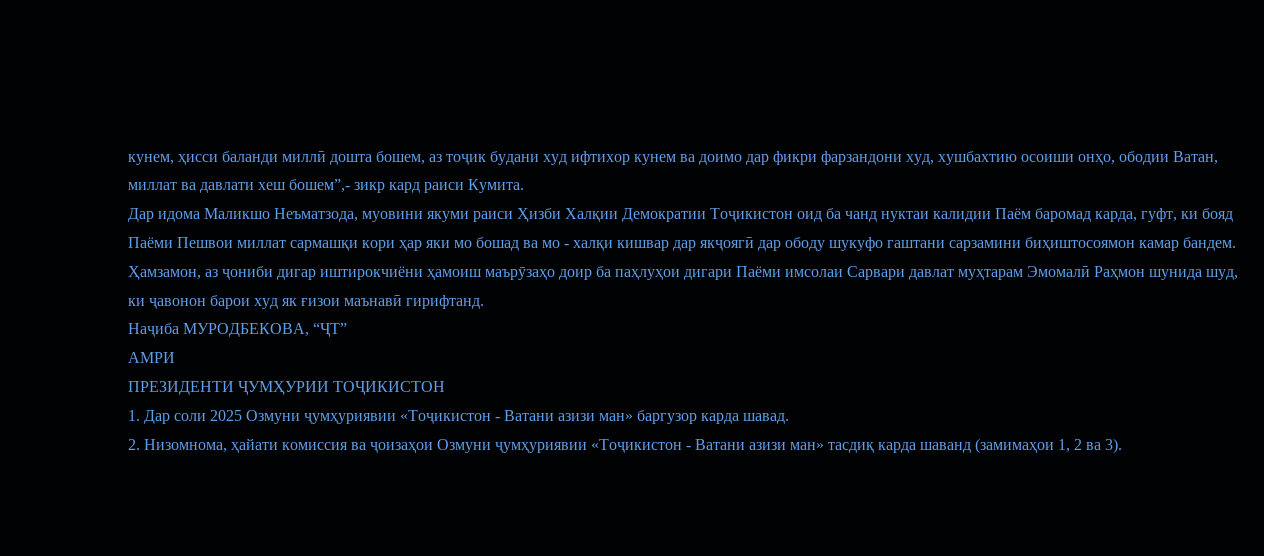кунем, ҳисси баланди миллӣ дошта бошем, аз тоҷик будани худ ифтихор кунем ва доимо дар фикри фарзандони худ, хушбахтию осоиши онҳо, ободии Ватан, миллат ва давлати хеш бошем”,- зикр кард раиси Кумита.
Дар идома Маликшо Неъматзода, муовини якуми раиси Ҳизби Халқии Демократии Тоҷикистон оид ба чанд нуктаи калидии Паём баромад карда, гуфт, ки бояд Паёми Пешвои миллат сармашқи кори ҳар яки мо бошад ва мо - халқи кишвар дар якҷоягӣ дар ободу шукуфо гаштани сарзамини биҳиштосоямон камар бандем.
Ҳамзамон, аз ҷониби дигар иштирокчиёни ҳамоиш маърӯзаҳо доир ба паҳлуҳои дигари Паёми имсолаи Сарвари давлат муҳтарам Эмомалӣ Раҳмон шунида шуд, ки ҷавонон барои худ як ғизои маънавӣ гирифтанд.
Наҷиба МУРОДБЕКОВА, “ҶТ”
АМРИ
ПРЕЗИДЕНТИ ҶУМҲУРИИ ТОҶИКИСТОН
1. Дар соли 2025 Озмуни ҷумҳуриявии «Тоҷикистон - Ватани азизи ман» баргузор карда шавад.
2. Низомнома, ҳайати комиссия ва ҷоизаҳои Озмуни ҷумҳуриявии «Тоҷикистон - Ватани азизи ман» тасдиқ карда шаванд (замимаҳои 1, 2 ва 3).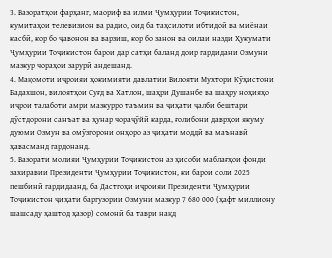3. Вазоратҳои фарҳанг, маориф ва илми Ҷумҳурии Тоҷикистон, кумитаҳои телевизион ва радио, оид ба таҳсилоти ибтидоӣ ва миёнаи касбӣ, кор бо ҷавонон ва варзиш, кор бо занон ва оилаи назди Ҳукумати Ҷумҳурии Тоҷикистон барои дар сатҳи баланд доир гардидани Озмуни мазкур чораҳои зарурӣ андешанд.
4. Мақомоти иҷроияи ҳокимияти давлатии Вилояти Мухтори Кӯҳистони Бадахшон, вилоятҳои Суғд ва Хатлон, шаҳри Душанбе ва шаҳру ноҳияҳо иҷрои талаботи амри мазкурро таъмин ва ҷиҳати ҷалби бештари дӯстдорони санъат ва ҳунар чораҷӯйӣ карда, ғолибони даврҳои якуму дуюми Озмун ва омӯзгорони онҳоро аз ҷиҳати моддӣ ва маънавӣ ҳавасманд гардонанд.
5. Вазорати молияи Ҷумҳурии Тоҷикистон аз ҳисоби маблағҳои фонди захиравии Президенти Ҷумҳурии Тоҷикистон, ки барои соли 2025 пешбинӣ гардидаанд, ба Дастгоҳи иҷроияи Президенти Ҷумҳурии Тоҷикистон ҷиҳати баргузории Озмуни мазкур 7 680 000 (ҳафт миллиону шашсаду ҳаштод ҳазор) сомонӣ ба таври нақд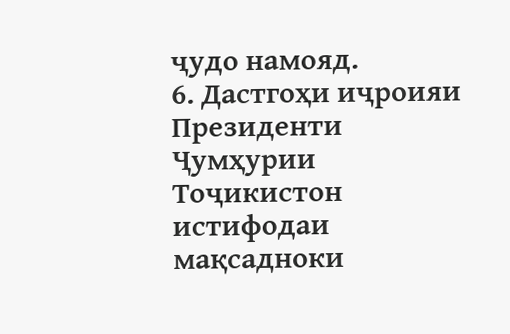ҷудо намояд.
6. Дастгоҳи иҷроияи Президенти Ҷумҳурии Тоҷикистон истифодаи мақсадноки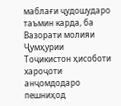маблағи ҷудошударо таъмин карда, ба Вазорати молияи Ҷумҳурии Тоҷикистон ҳисоботи хароҷоти анҷомдодаро пешниҳод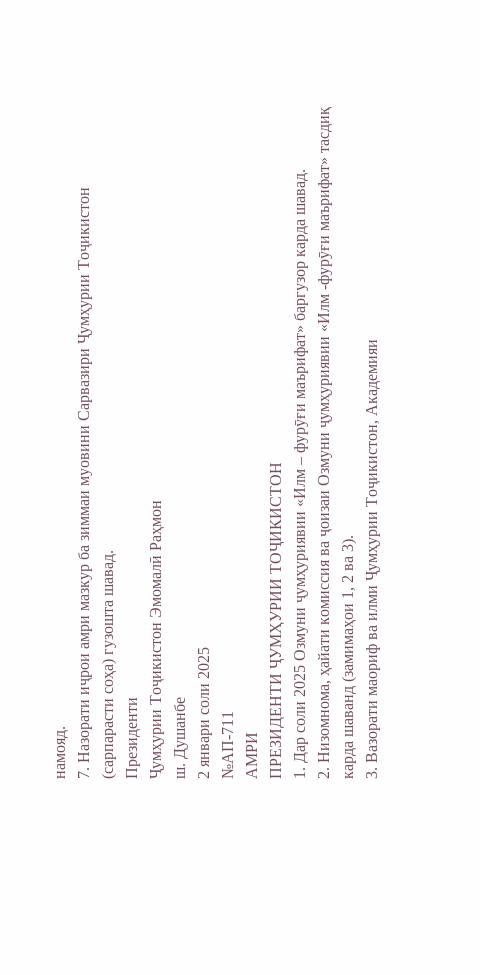намояд.
7. Назорати иҷрои амри мазкур ба зиммаи муовини Сарвазири Ҷумҳурии Тоҷикистон (сарпарасти соҳа) гузошта шавад.
Президенти
Ҷумҳурии Тоҷикистон Эмомалӣ Раҳмон
ш. Душанбе
2 январи соли 2025
№АП-711
АМРИ
ПРЕЗИДЕНТИ ҶУМҲУРИИ ТОҶИКИСТОН
1. Дар соли 2025 Озмуни ҷумҳуриявии «Илм – фурӯғи маърифат» баргузор карда шавад.
2. Низомнома, ҳайати комиссия ва ҷоизаи Озмуни ҷумҳуриявии «Илм -фурӯғи маърифат» тасдиқ карда шаванд (замимаҳои 1, 2 ва 3).
3. Вазорати маориф ва илми Ҷумҳурии Тоҷикистон, Академияи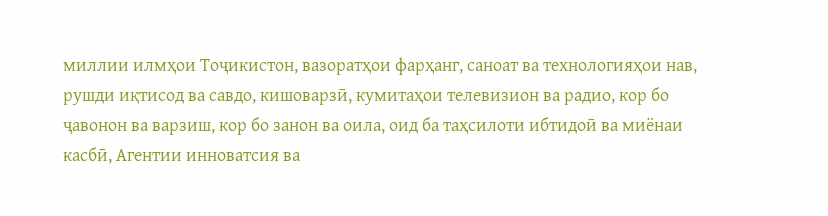миллии илмҳои Тоҷикистон, вазоратҳои фарҳанг, саноат ва технологияҳои нав, рушди иқтисод ва савдо, кишоварзӣ, кумитаҳои телевизион ва радио, кор бо ҷавонон ва варзиш, кор бо занон ва оила, оид ба таҳсилоти ибтидоӣ ва миёнаи касбӣ, Агентии инноватсия ва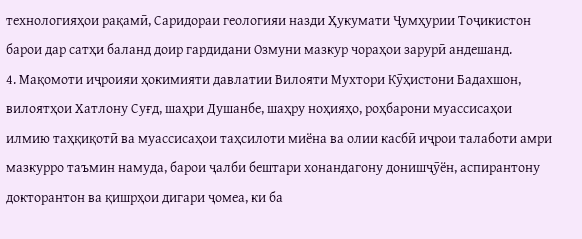технологияҳои рақамӣ, Саридораи геологияи назди Ҳукумати Ҷумҳурии Тоҷикистон барои дар сатҳи баланд доир гардидани Озмуни мазкур чораҳои зарурӣ андешанд.
4. Мақомоти иҷроияи ҳокимияти давлатии Вилояти Мухтори Кӯҳистони Бадахшон, вилоятҳои Хатлону Суғд, шаҳри Душанбе, шаҳру ноҳияҳо, роҳбарони муассисаҳои илмию таҳқиқотӣ ва муассисаҳои таҳсилоти миёна ва олии касбӣ иҷрои талаботи амри мазкурро таъмин намуда, барои ҷалби бештари хонандагону донишҷӯён, аспирантону докторантон ва қишрҳои дигари ҷомеа, ки ба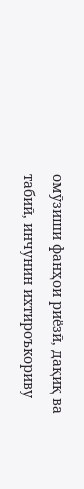омӯзиши фанҳои риёзӣ, дақиқ ва табиӣ, инчунин ихтироъкориву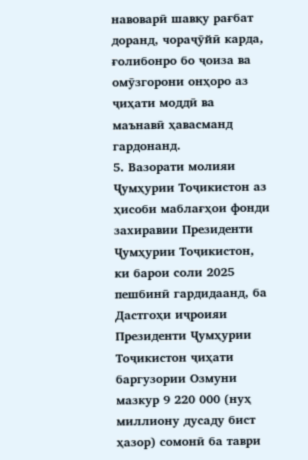навоварӣ шавқу рағбат доранд, чораҷӯйӣ карда, ғолибонро бо ҷоиза ва омӯзгорони онҳоро аз ҷиҳати моддӣ ва маънавӣ ҳавасманд гардонанд.
5. Вазорати молияи Ҷумҳурии Тоҷикистон аз ҳисоби маблағҳои фонди захиравии Президенти Ҷумҳурии Тоҷикистон, ки барои соли 2025 пешбинӣ гардидаанд, ба Дастгоҳи иҷроияи Президенти Ҷумҳурии Тоҷикистон ҷиҳати баргузории Озмуни мазкур 9 220 000 (нуҳ миллиону дусаду бист ҳазор) сомонӣ ба таври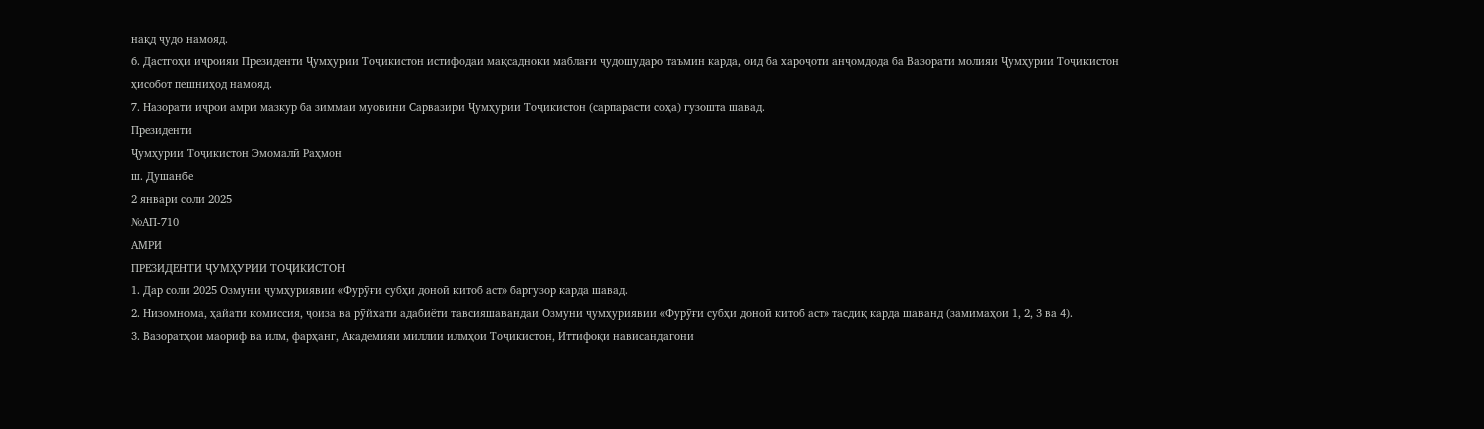нақд ҷудо намояд.
6. Дастгоҳи иҷроияи Президенти Ҷумҳурии Тоҷикистон истифодаи мақсадноки маблағи ҷудошударо таъмин карда, оид ба хароҷоти анҷомдода ба Вазорати молияи Ҷумҳурии Тоҷикистон ҳисобот пешниҳод намояд.
7. Назорати иҷрои амри мазкур ба зиммаи муовини Сарвазири Ҷумҳурии Тоҷикистон (сарпарасти соҳа) гузошта шавад.
Президенти
Ҷумҳурии Тоҷикистон Эмомалӣ Раҳмон
ш. Душанбе
2 январи соли 2025
№АП-710
АМРИ
ПРЕЗИДЕНТИ ҶУМҲУРИИ ТОҶИКИСТОН
1. Дар соли 2025 Озмуни ҷумҳуриявии «Фурӯғи субҳи доноӣ китоб аст» баргузор карда шавад.
2. Низомнома, ҳайати комиссия, ҷоиза ва рӯйхати адабиёти тавсияшавандаи Озмуни ҷумҳуриявии «Фурӯғи субҳи доноӣ китоб аст» тасдиқ карда шаванд (замимаҳои 1, 2, 3 ва 4).
3. Вазоратҳои маориф ва илм, фарҳанг, Академияи миллии илмҳои Тоҷикистон, Иттифоқи нависандагони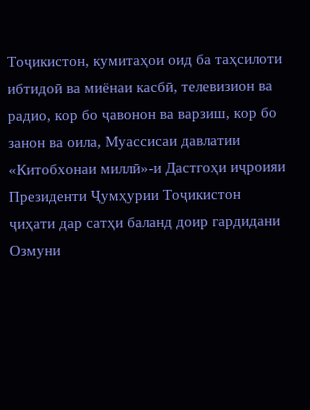Тоҷикистон, кумитаҳои оид ба таҳсилоти ибтидоӣ ва миёнаи касбӣ, телевизион ва радио, кор бо ҷавонон ва варзиш, кор бо занон ва оила, Муассисаи давлатии «Китобхонаи миллӣ»-и Дастгоҳи иҷроияи Президенти Ҷумҳурии Тоҷикистон ҷиҳати дар сатҳи баланд доир гардидани Озмуни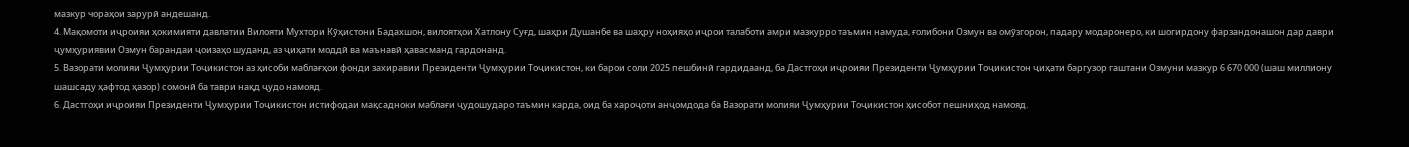мазкур чораҳои зарурӣ андешанд.
4. Мақомоти иҷроияи ҳокимияти давлатии Вилояти Мухтори Кӯҳистони Бадахшон, вилоятҳои Хатлону Суғд, шаҳри Душанбе ва шаҳру ноҳияҳо иҷрои талаботи амри мазкурро таъмин намуда, ғолибони Озмун ва омӯзгорон, падару модаронеро, ки шогирдону фарзандонашон дар даври ҷумҳуриявии Озмун барандаи ҷоизаҳо шуданд, аз ҷиҳати моддӣ ва маънавӣ ҳавасманд гардонанд.
5. Вазорати молияи Ҷумҳурии Тоҷикистон аз ҳисоби маблағҳои фонди захиравии Президенти Ҷумҳурии Тоҷикистон, ки барои соли 2025 пешбинӣ гардидаанд, ба Дастгоҳи иҷроияи Президенти Ҷумҳурии Тоҷикистон ҷиҳати баргузор гаштани Озмуни мазкур 6 670 000 (шаш миллиону шашсаду ҳафтод ҳазор) сомонӣ ба таври нақд ҷудо намояд.
6. Дастгоҳи иҷроияи Президенти Ҷумҳурии Тоҷикистон истифодаи мақсадноки маблағи ҷудошударо таъмин карда, оид ба хароҷоти анҷомдода ба Вазорати молияи Ҷумҳурии Тоҷикистон ҳисобот пешниҳод намояд.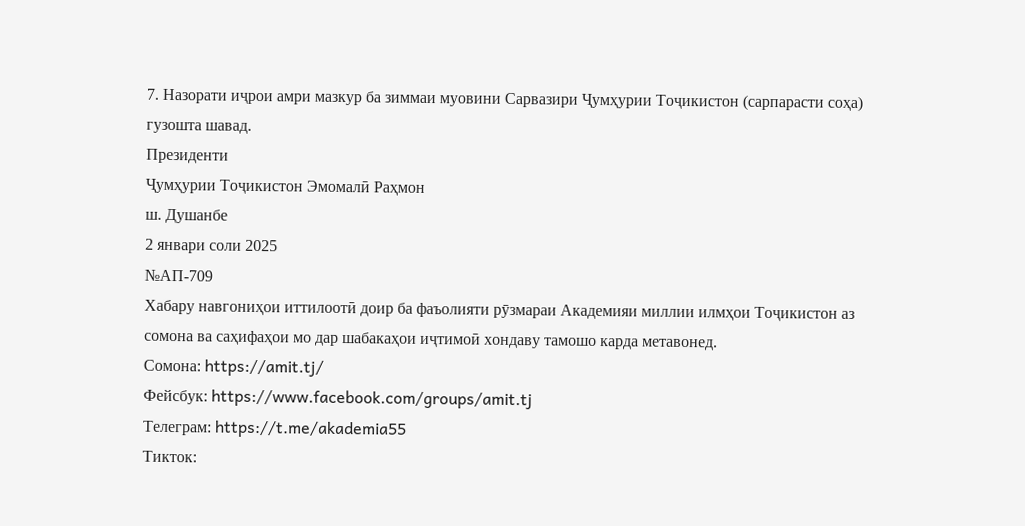7. Назорати иҷрои амри мазкур ба зиммаи муовини Сарвазири Ҷумҳурии Тоҷикистон (сарпарасти соҳа) гузошта шавад.
Президенти
Ҷумҳурии Тоҷикистон Эмомалӣ Раҳмон
ш. Душанбе
2 январи соли 2025
№АП-709
Хабару навгониҳои иттилоотӣ доир ба фаъолияти рӯзмараи Академияи миллии илмҳои Тоҷикистон аз сомона ва саҳифаҳои мо дар шабакаҳои иҷтимоӣ хондаву тамошо карда метавонед.
Сомона: https://amit.tj/
Фейсбук: https://www.facebook.com/groups/amit.tj
Телеграм: https://t.me/akademia55
Тикток: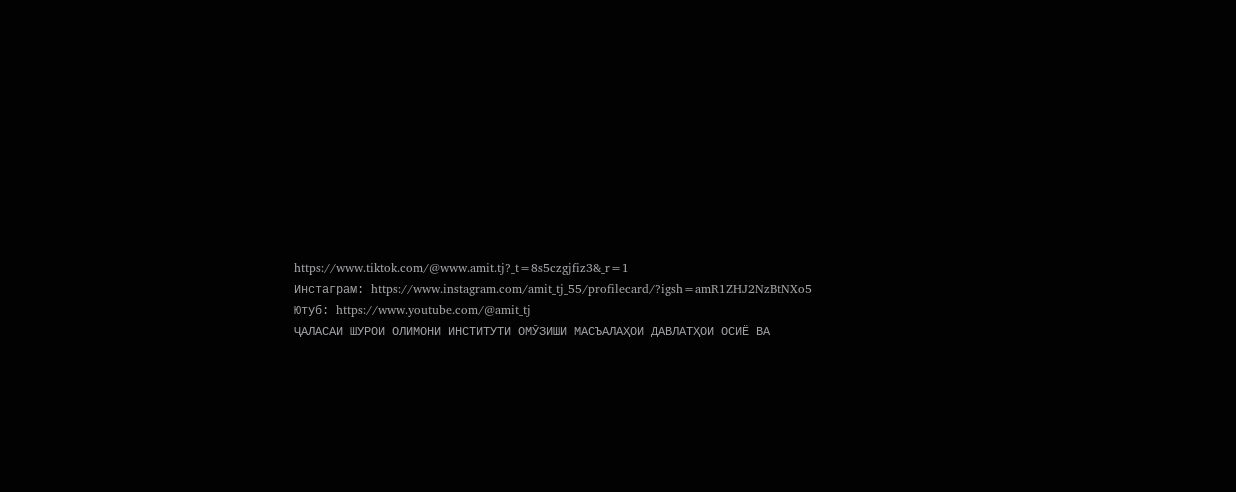https://www.tiktok.com/@www.amit.tj?_t=8s5czgjfiz3&_r=1
Инстаграм: https://www.instagram.com/amit_tj_55/profilecard/?igsh=amR1ZHJ2NzBtNXo5
Ютуб: https://www.youtube.com/@amit_tj
ҶАЛАСАИ ШУРОИ ОЛИМОНИ ИНСТИТУТИ ОМӮЗИШИ МАСЪАЛАҲОИ ДАВЛАТҲОИ ОСИЁ ВА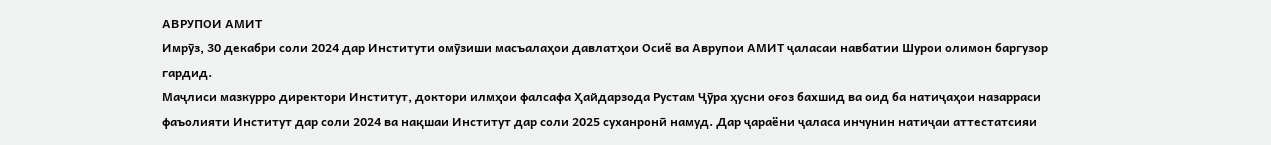АВРУПОИ АМИТ
Имрӯз, 30 декабри соли 2024 дар Институти омӯзиши масъалаҳои давлатҳои Осиё ва Аврупои АМИТ ҷаласаи навбатии Шурои олимон баргузор гардид.
Маҷлиси мазкурро директори Институт, доктори илмҳои фалсафа Ҳайдарзода Рустам Ҷӯра ҳусни оғоз бахшид ва оид ба натиҷаҳои назарраси фаъолияти Институт дар соли 2024 ва нақшаи Институт дар соли 2025 суханронӣ намуд. Дар ҷараёни ҷаласа инчунин натиҷаи аттестатсияи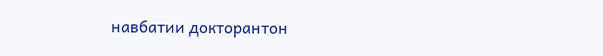навбатии докторантон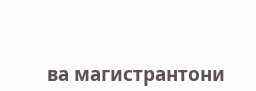ва магистрантони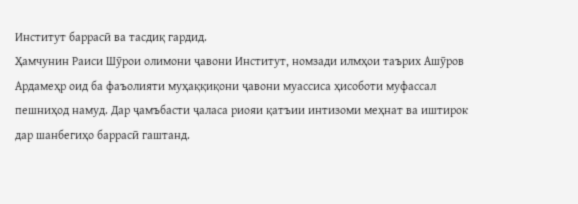Институт баррасӣ ва тасдиқ гардид.
Ҳамчунин Раиси Шӯрои олимони ҷавони Институт, номзади илмҳои таърих Ашӯров Ардамеҳр оид ба фаъолияти муҳаққиқони ҷавони муассиса ҳисоботи муфассал пешниҳод намуд. Дар ҷамъбасти ҷаласа риояи қатъии интизоми меҳнат ва иштирок дар шанбегиҳо баррасӣ гаштанд.